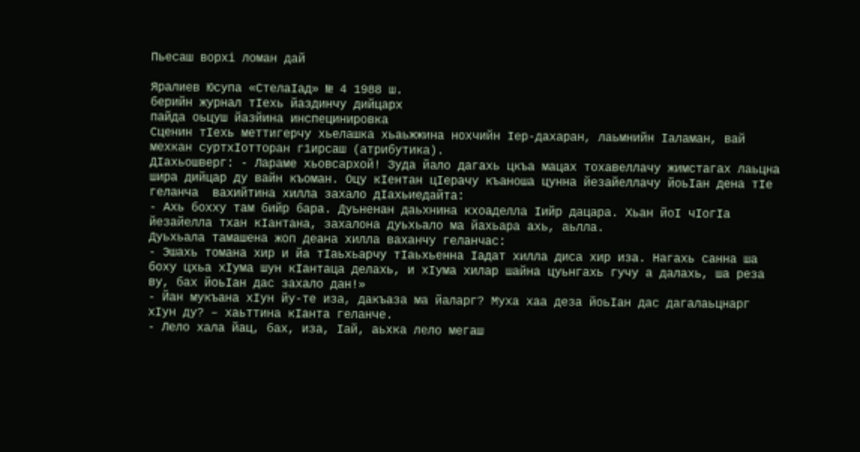Пьесаш ворхi ломан дай

Яралиев Юсупа «СтелаIад» № 4 1988 ш.
берийн журнал тIехь йаздинчу дийцарх
пайда оьцуш йазйина инспецинировка
Сценин тIехь меттигерчу хьелашка хьаьжжина нохчийн Iер-дахаран, лаьмнийн Iаламан, вай мехкан суртхIотторан г1ирсаш (атрибутика).
ДIахьошверг: - Лараме хьовсархой! Зуда йало дагахь цкъа мацах тохавеллачу жимстагах лаьцна шира дийцар ду вайн къоман. Оцу кIентан цIерачу къаноша цунна йезайеллачу йоьIан дена тIе геланча  вахийтина хилла захало дIахьиедайта:
- Ахь бохху там бийр бара. Дуьненан даьхнина кхоаделла Iийр дацара. Хьан йоI чIогIа йезайелла тхан кIантана, захалона дуьхьало ма йахьара ахь, аьлла.
Дуьхьала тамашена жоп деана хилла ваханчу геланчас:
- Эшахь томана хир и йа тIаьхьарчу тIаьхьенна Iадат хилла диса хир иза. Нагахь санна ша боху цхьа хIума шун кIантаца делахь, и хIума хилар шайна цуьнгахь гучу а далахь, ша реза ву, бах йоьIан дас захало дан!»
- Йан мукъана хIун йу-те иза, дакъаза ма йаларг? Муха хаа деза йоьIан дас дагалаьцнарг хIун ду? – хаьттина кIанта геланче.
- Лело хала йац, бах, иза, Iай, аьхка лело мегаш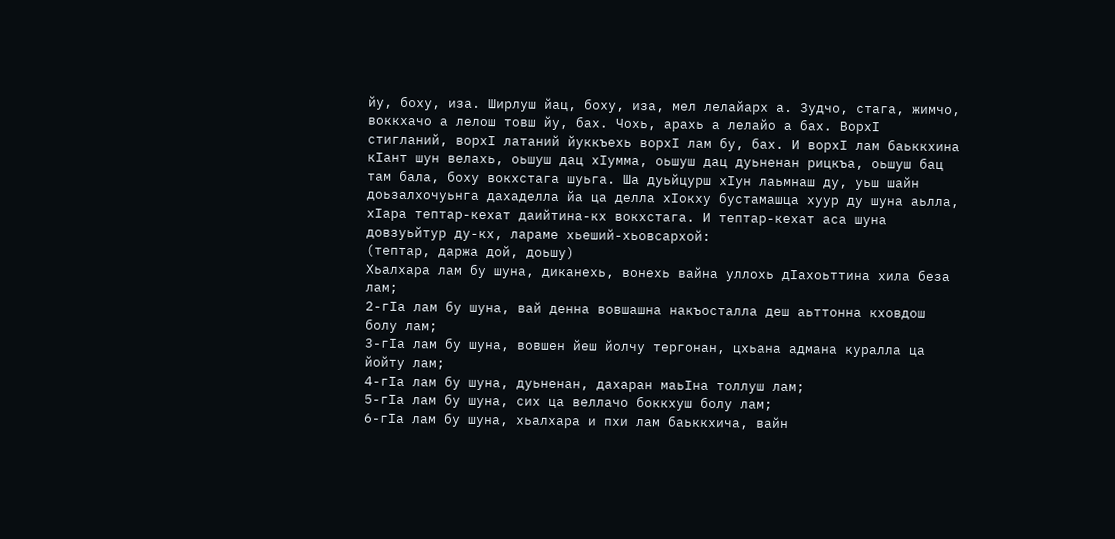йу, боху, иза. Ширлуш йац, боху, иза, мел лелайарх а. Зудчо, стага, жимчо, воккхачо а лелош товш йу, бах. Чохь, арахь а лелайо а бах. ВорхI стигланий, ворхI латаний йуккъехь ворхI лам бу, бах. И ворхI лам баьккхина кIант шун велахь, оьшуш дац хIумма, оьшуш дац дуьненан рицкъа, оьшуш бац там бала, боху вокхстага шуьга. Ша дуьйцурш хIун лаьмнаш ду, уьш шайн доьзалхочуьнга дахаделла йа ца делла хIокху бустамашца хуур ду шуна аьлла, хIара тептар-кехат даийтина-кх вокхстага. И тептар-кехат аса шуна довзуьйтур ду-кх, лараме хьеший-хьовсархой:
(тептар, даржа дой, доьшу)
Хьалхара лам бу шуна, диканехь, вонехь вайна уллохь дIахоьттина хила беза лам;
2-гIа лам бу шуна, вай денна вовшашна накъосталла деш аьттонна кховдош болу лам;
3-гIа лам бу шуна, вовшен йеш йолчу тергонан, цхьана адмана куралла ца йойту лам;
4-гIа лам бу шуна, дуьненан, дахаран маьIна толлуш лам;
5-гIа лам бу шуна, сих ца веллачо боккхуш болу лам;
6-гIа лам бу шуна, хьалхара и пхи лам баьккхича, вайн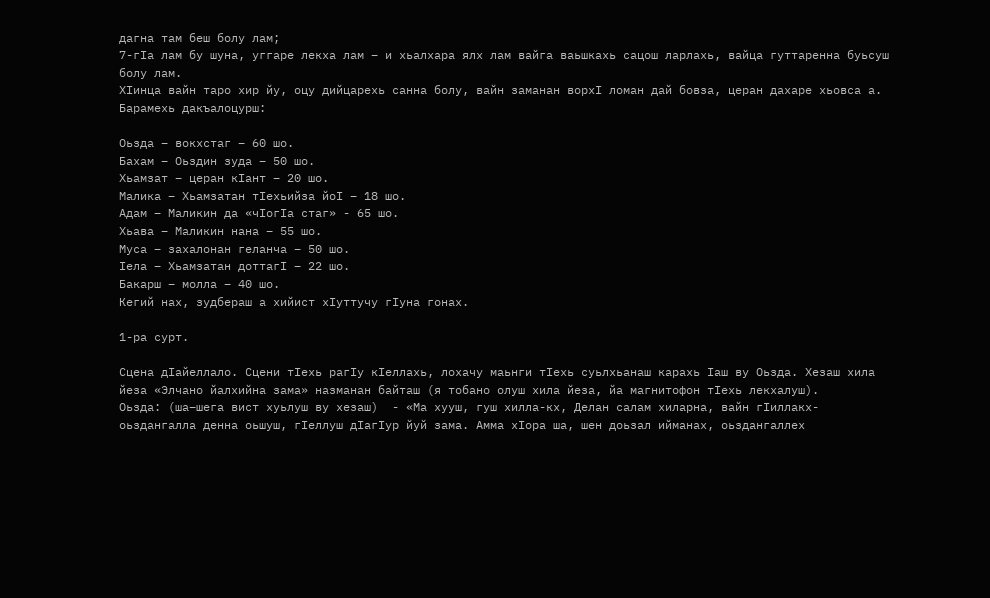дагна там беш болу лам;
7-гIа лам бу шуна, уггаре лекха лам – и хьалхара ялх лам вайга ваьшкахь сацош ларлахь, вайца гуттаренна буьсуш болу лам.
ХIинца вайн таро хир йу, оцу дийцарехь санна болу, вайн заманан ворхI ломан дай бовза, церан дахаре хьовса а.
Барамехь дакъалоцурш:

Оьзда – вокхстаг – 60 шо.
Бахам – Оьздин зуда – 50 шо.
Хьамзат – церан кIант – 20 шо.
Малика – Хьамзатан тIехьийза йоI – 18 шо.
Адам – Маликин да «чIогIа стаг» - 65 шо.
Хьава – Маликин нана – 55 шо.
Муса – захалонан геланча – 50 шо.
Iела – Хьамзатан доттагI – 22 шо.
Бакарш – молла – 40 шо.
Кегий нах, зудбераш а хийист хIуттучу гIуна гонах.

1-ра сурт.

Сцена дIайеллало. Сцени тIехь рагIу кIеллахь, лохачу маьнги тIехь суьлхьанаш карахь Iаш ву Оьзда. Хезаш хила йеза «Элчано йалхийна зама» назманан байташ (я тобано олуш хила йеза, йа магнитофон тIехь лекхалуш).
Оьзда: (ша–шега вист хуьлуш ву хезаш)  - «Ма хууш, гуш хилла-кх, Делан салам хиларна, вайн гIиллакх-оьздангалла денна оьшуш, гIеллуш дIагIур йуй зама. Амма хIора ша, шен доьзал ийманах, оьздангаллех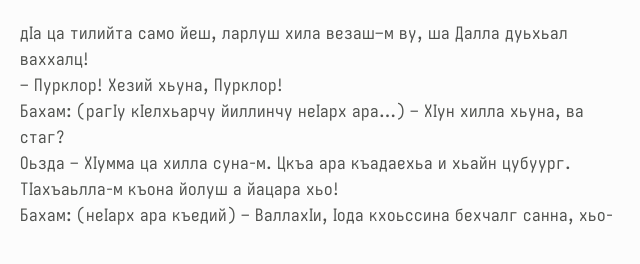дIа ца тилийта само йеш, ларлуш хила везаш–м ву, ша Далла дуьхьал ваххалц!
– Пурклор! Хезий хьуна, Пурклор!
Бахам: (рагIу кIелхьарчу йиллинчу неIарх ара…) – ХIун хилла хьуна, ва стаг?
Оьзда – ХIумма ца хилла суна-м. Цкъа ара къадаехьа и хьайн цубуург. ТIахъаьлла-м къона йолуш а йацара хьо!
Бахам: (неIарх ара къедий) – ВаллахIи, Iода кхоьссина бехчалг санна, хьо-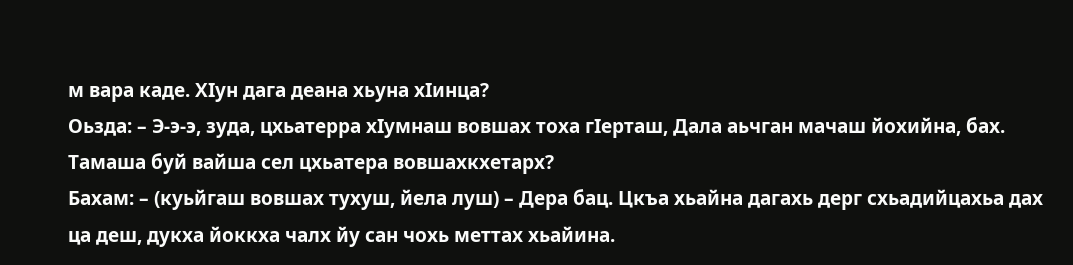м вара каде. ХIун дага деана хьуна хIинца?
Оьзда: – Э-э-э, зуда, цхьатерра хIумнаш вовшах тоха гIерташ, Дала аьчган мачаш йохийна, бах. Тамаша буй вайша сел цхьатера вовшахкхетарх?
Бахам: – (куьйгаш вовшах тухуш, йела луш) – Дера бац. Цкъа хьайна дагахь дерг схьадийцахьа дах ца деш, дукха йоккха чалх йу сан чохь меттах хьайина.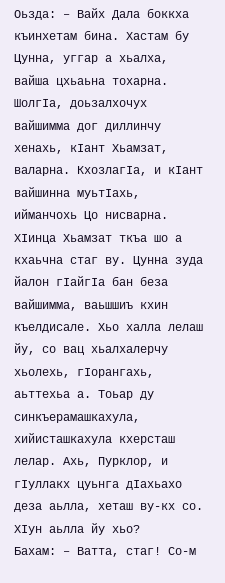Оьзда: – Вайх Дала боккха къинхетам бина. Хастам бу Цунна, уггар а хьалха, вайша цхьаьна тохарна. ШолгIа, доьзалхочух вайшимма дог диллинчу хенахь, кIант Хьамзат, валарна. КхозлагIа, и кIант вайшинна муьтIахь, ийманчохь Цо нисварна. ХIинца Хьамзат ткъа шо а кхаьчна стаг ву. Цунна зуда йалон гIайгIа бан беза вайшимма, ваьшшиъ кхин къелдисале. Хьо халла лелаш йу, со вац хьалхалерчу хьолехь, гIорангахь, аьттехьа а. Тоьар ду синкъерамашкахула, хийисташкахула кхерсташ лелар. Ахь, Пурклор, и гIуллакх цуьнга дIахьахо деза аьлла, хеташ ву-кх со. ХIун аьлла йу хьо?
Бахам: – Ватта, стаг! Со-м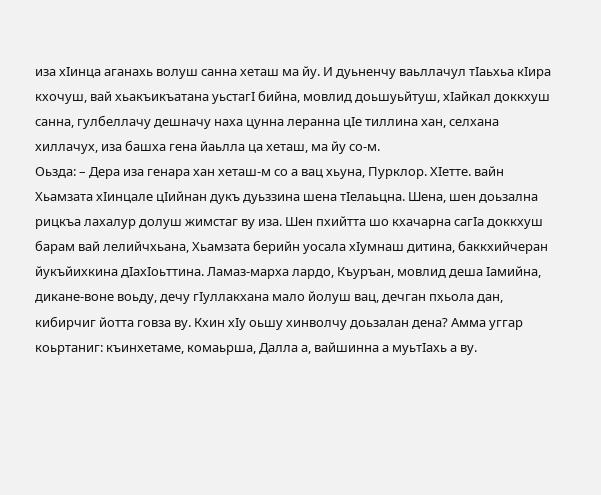иза хIинца аганахь волуш санна хеташ ма йу. И дуьненчу ваьллачул тIаьхьа кIира кхочуш, вай хьакъикъатана уьстагI бийна, мовлид доьшуьйтуш, хIайкал доккхуш санна, гулбеллачу дешначу наха цунна леранна цIе тиллина хан, селхана хиллачух, иза башха гена йаьлла ца хеташ, ма йу со-м.
Оьзда: – Дера иза генара хан хеташ-м со а вац хьуна, Пурклор. ХIетте. вайн Хьамзата хIинцале цIийнан дукъ дуьззина шена тIелаьцна. Шена, шен доьзална рицкъа лахалур долуш жимстаг ву иза. Шен пхийтта шо кхачарна сагIа доккхуш барам вай лелийчхьана, Хьамзата берийн уосала хIумнаш дитина, баккхийчеран йукъйихкина дIахIоьттина. Ламаз-марха лардо, Къуръан, мовлид деша Iамийна, дикане-воне воьду, дечу гIуллакхана мало йолуш вац, дечган пхьола дан, кибирчиг йотта говза ву. Кхин хIу оьшу хинволчу доьзалан дена? Амма уггар коьртаниг: къинхетаме, комаьрша, Далла а, вайшинна а муьтIахь а ву.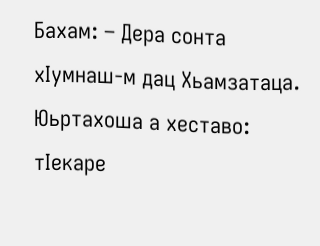Бахам: – Дера сонта хIумнаш-м дац Хьамзатаца. Юьртахоша а хеставо: тIекаре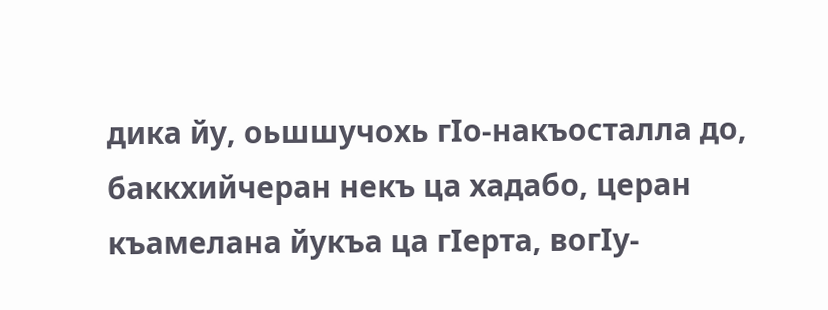дика йу, оьшшучохь гIо-накъосталла до, баккхийчеран некъ ца хадабо, церан къамелана йукъа ца гIерта, вогIу-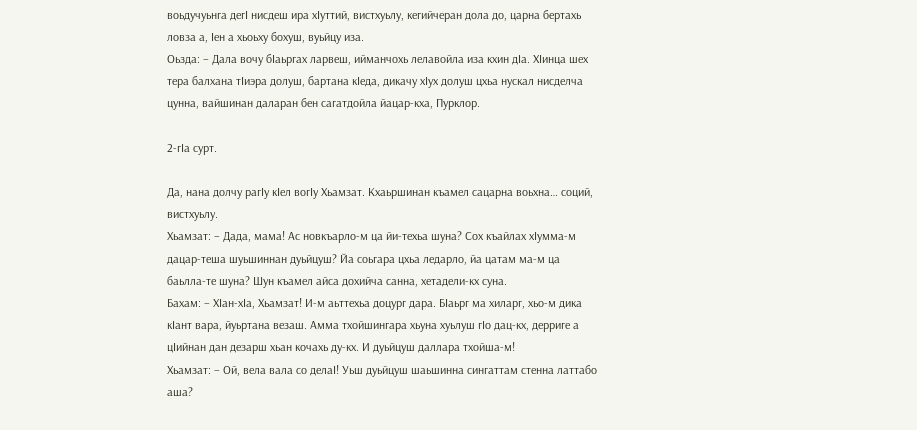воьдучуьнга дегI нисдеш ира хIуттий, вистхуьлу, кегийчеран дола до, царна бертахь ловза а, Iен а хьоьху бохуш, вуьйцу иза.
Оьзда: – Дала вочу бIаьргах ларвеш, ийманчохь лелавойла иза кхин дIа. ХIинца шех тера балхана тIиэра долуш, бартана кIеда, дикачу хIух долуш цхьа нускал нисделча цунна, вайшинан даларан бен сагатдойла йацар-кха, Пурклор.

2-гIа сурт.

Да, нана долчу рагIу кIел вогIу Хьамзат. Кхаьршинан къамел сацарна воьхна… соций, вистхуьлу.
Хьамзат: – Дада, мама! Ас новкъарло-м ца йи-техьа шуна? Сох къайлах хIумма-м дацар-теша шуьшиннан дуьйцуш? Йа соьгара цхьа ледарло, йа цатам ма-м ца баьлла-те шуна? Шун къамел айса дохийча санна, хетадели-кх суна.
Бахам: – ХIан-хIа, Хьамзат! И-м аьттехьа доцург дара. БIаьрг ма хиларг, хьо-м дика кIант вара, йуьртана везаш. Амма тхойшингара хьуна хуьлуш гIо дац-кх, дерриге а цIийнан дан дезарш хьан кочахь ду-кх. И дуьйцуш даллара тхойша-м!
Хьамзат: – Ой, вела вала со делаI! Уьш дуьйцуш шаьшинна сингаттам стенна латтабо аша?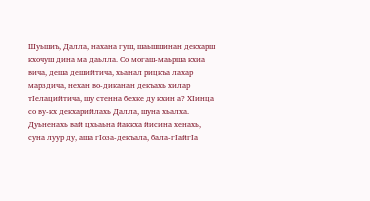Шуьшиъ, Далла, нахана гуш, шаьшшинан декхарш кхочуш дина ма даьлла. Со могаш-маьрша кхиа вича, деша дешийтича, хьанал рицкъа лахар марздича, нехан во-диканан декъахь хилар тIелацийтича, шу стенна бехке ду кхин а? ХIинца со ву-кх декхарийлахь Далла, шуна хьалха. Дуьненахь вай цхьаьна йаккха йисина хенахь, суна луур ду, аша гIоза-декъала, бала-гIайгIа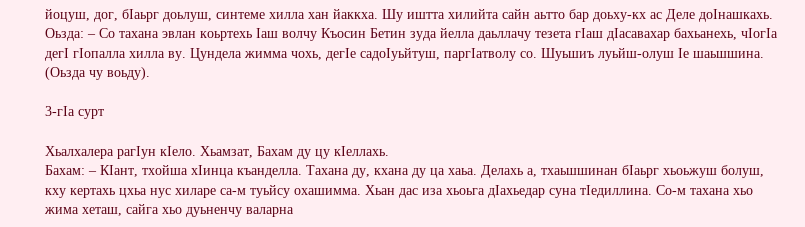йоцуш, дог, бIаьрг доьлуш, синтеме хилла хан йаккха. Шу иштта хилийта сайн аьтто бар доьху-кх ас Деле доIнашкахь.
Оьзда: – Со тахана эвлан коьртехь Iаш волчу Къосин Бетин зуда йелла даьллачу тезета гIаш дIасавахар бахьанехь, чIогIа дегI гIопалла хилла ву. Цундела жимма чохь, дегIе садоIуьйтуш, паргIатволу со. Шуьшиъ луьйш-олуш Iе шаьшшина. (Оьзда чу воьду).

3-гIа сурт

Хьалхалера рагIун кIело. Хьамзат, Бахам ду цу кIеллахь.
Бахам: – КIант, тхойша хIинца къанделла. Тахана ду, кхана ду ца хаьа. Делахь а, тхаьшшинан бIаьрг хьоьжуш болуш, кху кертахь цхьа нус хиларе са-м туьйсу охашимма. Хьан дас иза хьоьга дIахьедар суна тIедиллина. Со-м тахана хьо жима хеташ, сайга хьо дуьненчу валарна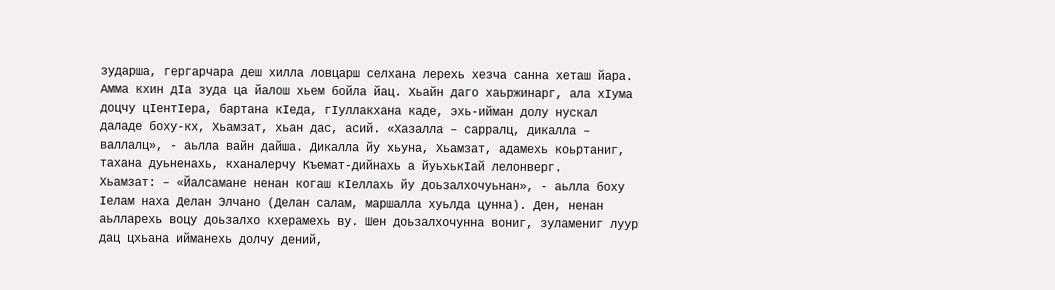зударша, гергарчара деш хилла ловцарш селхана лерехь хезча санна хеташ йара. Амма кхин дIа зуда ца йалош хьем бойла йац. Хьайн даго хаьржинарг, ала хIума доцчу цIентIера, бартана кIеда, гIуллакхана каде, эхь-ийман долу нускал даладе боху-кх, Хьамзат, хьан дас, асий. «Хазалла – сарралц, дикалла – валлалц», - аьлла вайн дайша. Дикалла йу хьуна, Хьамзат, адамехь коьртаниг, тахана дуьненахь, кханалерчу Къемат-дийнахь а йуьхькIай лелонверг.
Хьамзат: – «Йалсамане ненан когаш кIеллахь йу доьзалхочуьнан», - аьлла боху Iелам наха Делан Элчано (Делан салам, маршалла хуьлда цунна). Ден, ненан аьлларехь воцу доьзалхо кхерамехь ву. Шен доьзалхочунна вониг, зуламениг луур дац цхьана ийманехь долчу дений,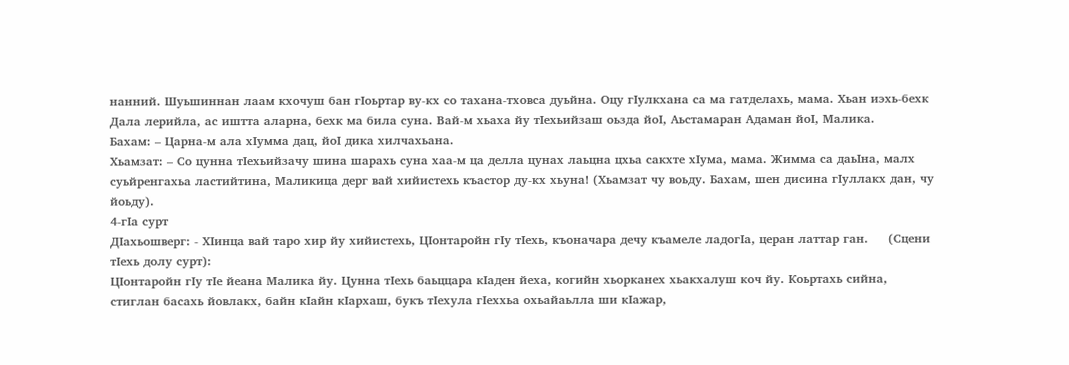нанний. Шуьшиннан лаам кхочуш бан гIоьртар ву-кх со тахана-тховса дуьйна. Оцу гIулкхана са ма гатделахь, мама. Хьан иэхь-бехк Дала лерийла, ас иштта аларна, бехк ма била суна. Вай-м хьаха йу тIехьийзаш оьзда йоI, Аьстамаран Адаман йоI, Малика.
Бахам: – Царна-м ала хIумма дац, йоI дика хилчахьана.
Хьамзат: – Со цунна тIехьийзачу шина шарахь суна хаа-м ца делла цунах лаьцна цхьа сакхте хIума, мама. Жимма са даьIна, малх суьйренгахьа ластийтина, Маликица дерг вай хийистехь къастор ду-кх хьуна! (Хьамзат чу воьду. Бахам, шен дисина гIуллакх дан, чу йоьду).
4-гIа сурт
ДIахьошверг: - ХIинца вай таро хир йу хийистехь, ЦIонтаройн гIу тIехь, къоначара дечу къамеле ладогIа, церан латтар ган.     (Сцени тIехь долу сурт):
ЦIонтаройн гIу тIе йеана Малика йу. Цунна тIехь баьццара кIаден йеха, когийн хьорканех хьакхалуш коч йу. Коьртахь сийна, стиглан басахь йовлакх, байн кIайн кIархаш, букъ тIехула гIеххьа охьайаьлла ши кIажар,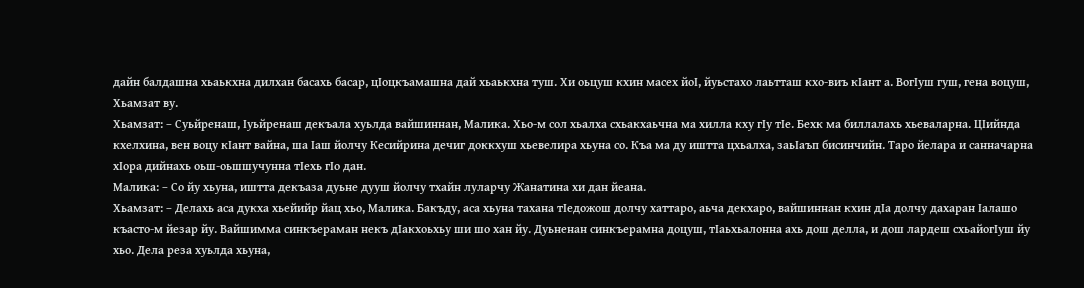дайн балдашна хьаькхна дилхан басахь басар, цIоцкъамашна дай хьаькхна туш. Хи оьцуш кхин масех йоI, йуьстахо лаьтташ кхо-виъ кIант а. ВогIуш гуш, гена воцуш, Хьамзат ву.
Хьамзат: – Суьйренаш, Iуьйренаш декъала хуьлда вайшиннан, Малика. Хьо-м сол хьалха схьакхаьчна ма хилла кху гIу тIе. Бехк ма биллалахь хьеваларна. ЦIийнда кхелхина, вен воцу кIант вайна, ша Iаш йолчу Кесийрина дечиг доккхуш хьевелира хьуна со. Къа ма ду иштта цхьалха, заьIаъп бисинчийн. Таро йелара и санначарна хIора дийнахь оьш-оьшшучунна тIехь гIо дан.
Малика: – Со йу хьуна, иштта декъаза дуьне дууш йолчу тхайн луларчу Жанатина хи дан йеана.
Хьамзат: – Делахь аса дукха хьейийр йац хьо, Малика. Бакъду, аса хьуна тахана тIедожош долчу хаттаро, аьча декхаро, вайшиннан кхин дIа долчу дахаран Iалашо къасто-м йезар йу. Вайшимма синкъераман некъ дIакхоьхьу ши шо хан йу. Дуьненан синкъерамна доцуш, тIаьхьалонна ахь дош делла, и дош лардеш схьайогIуш йу хьо. Дела реза хуьлда хьуна,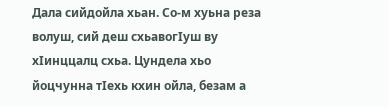Дала сийдойла хьан. Со-м хуьна реза волуш, сий деш схьавогIуш ву хIинццалц схьа. Цундела хьо йоцчунна тIехь кхин ойла, безам а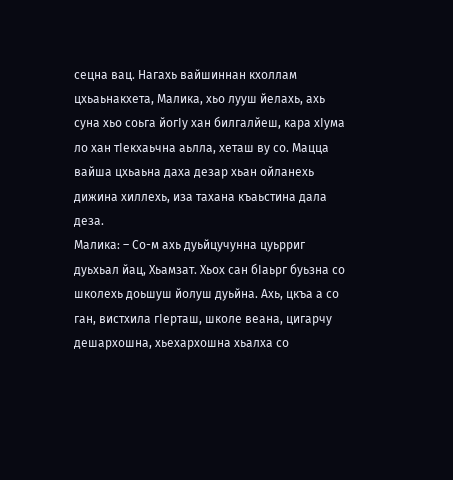сецна вац. Нагахь вайшиннан кхоллам цхьаьнакхета, Малика, хьо лууш йелахь, ахь суна хьо соьга йогIу хан билгалйеш, кара хIума ло хан тIекхаьчна аьлла, хеташ ву со. Мацца вайша цхьаьна даха дезар хьан ойланехь дижина хиллехь, иза тахана къаьстина дала деза.
Малика: – Со-м ахь дуьйцучунна цуьрриг дуьхьал йац, Хьамзат. Хьох сан бIаьрг буьзна со школехь доьшуш йолуш дуьйна. Ахь, цкъа а со ган, вистхила гIерташ, школе веана, цигарчу дешархошна, хьехархошна хьалха со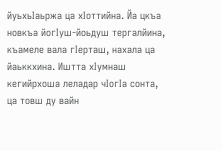йуьхьIаьржа ца хIоттийна. Йа цкъа новкъа йогIуш-йоьдуш тергалйина, къамеле вала гIерташ, нахала ца йаьккхина. Иштта хIумнаш кегийрхоша леладар чIогIа сонта, ца товш ду вайн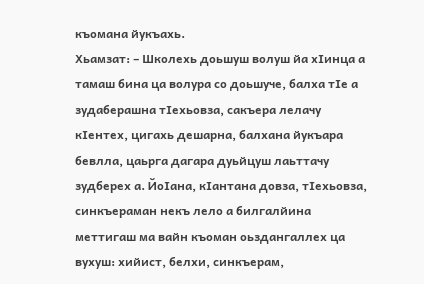къомана йукъахь.
Хьамзат: – Школехь доьшуш волуш йа хIинца а тамаш бина ца волура со доьшуче, балха тIе а зудаберашна тIехьовза, сакъера лелачу кIентех, цигахь дешарна, балхана йукъара  бевлла, цаьрга дагара дуьйцуш лаьттачу зудберех а. ЙоIана, кIантана довза, тIехьовза, синкъераман некъ лело а билгалйина меттигаш ма вайн къоман оьздангаллех ца вухуш: хийист, белхи, синкъерам,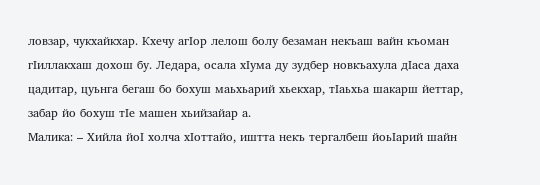ловзар, чукхайкхар. Кхечу агIор лелош болу безаман некъаш вайн къоман гIиллакхаш дохош бу. Ледара, осала хIума ду зудбер новкъахула дIаса даха цадитар, цуьнга бегаш бо бохуш маьхьарий хьекхар, тIаьхьа шакарш йеттар, забар йо бохуш тIе машен хьийзайар а.
Малика: – Хийла йоI холча хIоттайо, иштта некъ тергалбеш йоьIарий шайн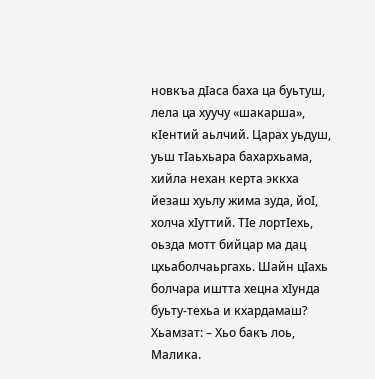новкъа дIаса баха ца буьтуш, лела ца хуучу «шакарша», кIентий аьлчий. Царах уьдуш, уьш тIаьхьара бахархьама, хийла нехан керта эккха йезаш хуьлу жима зуда, йоI, холча хIуттий. ТIе лортIехь, оьзда мотт бийцар ма дац цхьаболчаьргахь. Шайн цIахь болчара иштта хецна хIунда буьту-техьа и кхардамаш?
Хьамзат: – Хьо бакъ лоь, Малика.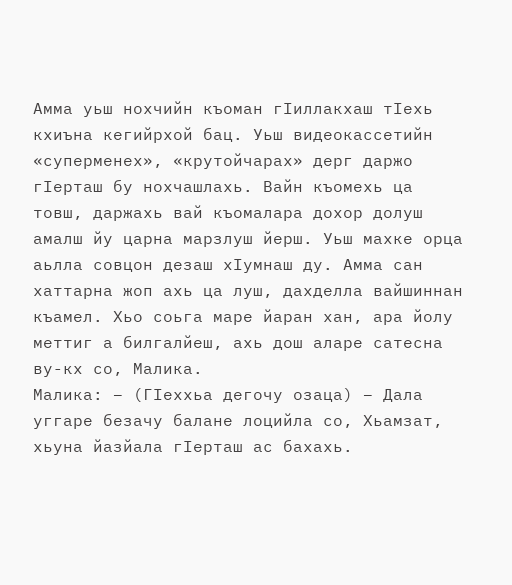Амма уьш нохчийн къоман гIиллакхаш тIехь кхиъна кегийрхой бац. Уьш видеокассетийн «суперменех», «крутойчарах» дерг даржо гIерташ бу нохчашлахь. Вайн къомехь ца товш, даржахь вай къомалара дохор долуш амалш йу царна марзлуш йерш. Уьш махке орца аьлла совцон дезаш хIумнаш ду. Амма сан хаттарна жоп ахь ца луш, дахделла вайшиннан къамел. Хьо соьга маре йаран хан, ара йолу меттиг а билгалйеш, ахь дош аларе сатесна ву-кх со, Малика.
Малика: – (ГIеххьа дегочу озаца) – Дала уггаре безачу балане лоцийла со, Хьамзат, хьуна йазйала гIерташ ас бахахь.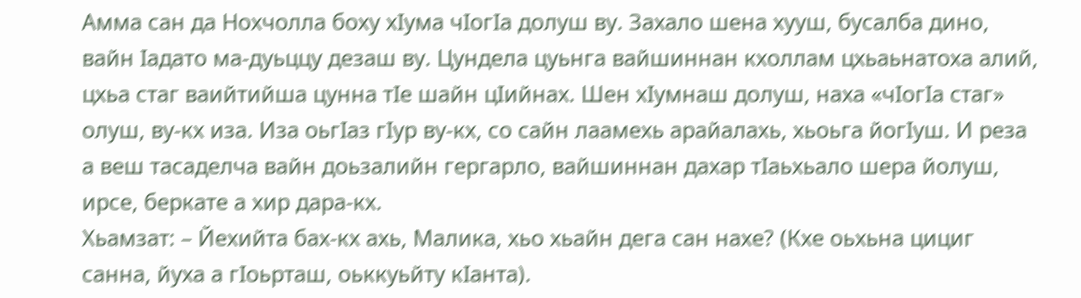Амма сан да Нохчолла боху хIума чIогIа долуш ву. Захало шена хууш, бусалба дино, вайн Iадато ма-дуьццу дезаш ву. Цундела цуьнга вайшиннан кхоллам цхьаьнатоха алий, цхьа стаг ваийтийша цунна тIе шайн цIийнах. Шен хIумнаш долуш, наха «чIогIа стаг» олуш, ву-кх иза. Иза оьгIаз гIур ву-кх, со сайн лаамехь арайалахь, хьоьга йогIуш. И реза а веш тасаделча вайн доьзалийн гергарло, вайшиннан дахар тIаьхьало шера йолуш, ирсе, беркате а хир дара-кх.
Хьамзат: – Йехийта бах-кх ахь, Малика, хьо хьайн дега сан нахе? (Кхе оьхьна цициг санна, йуха а гIоьрташ, оьккуьйту кIанта).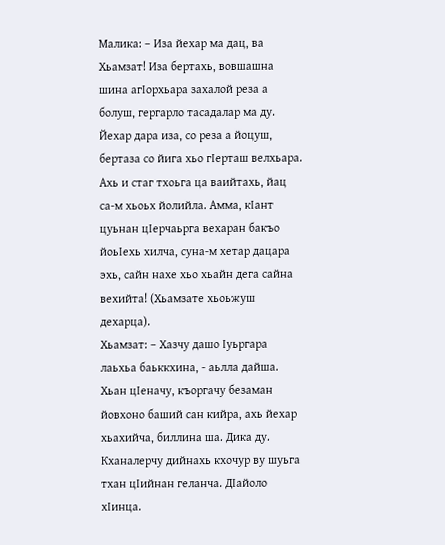Малика: – Иза йехар ма дац, ва Хьамзат! Иза бертахь, вовшашна шина агIорхьара захалой реза а болуш, гергарло тасадалар ма ду. Йехар дара иза, со реза а йоцуш, бертаза со йига хьо гIерташ велхьара. Ахь и стаг тхоьга ца ваийтахь, йац са-м хьоьх йолийла. Амма, кIант цуьнан цIерчаьрга вехаран бакъо йоьIехь хилча, суна-м хетар дацара эхь, сайн нахе хьо хьайн дега сайна вехийта! (Хьамзате хьоьжуш дехарца).
Хьамзат: – Хазчу дашо Iуьргара лаьхьа баьккхина, - аьлла дайша. Хьан цIеначу, къоргачу безаман йовхоно баший сан кийра, ахь йехар хьахийча, биллина ша. Дика ду. Кханалерчу дийнахь кхочур ву шуьга тхан цIийнан геланча. ДIайоло хIинца.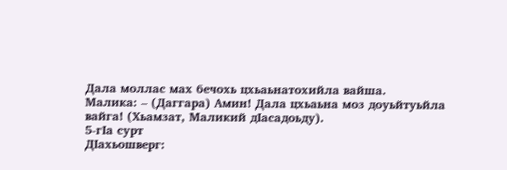Дала моллас мах бечохь цхьаьнатохийла вайша.
Малика: – (Даггара) Амин! Дала цхьаьна моз доуьйтуьйла вайга! (Хьамзат, Маликий дIасадоьду).
5-гIа сурт
ДIахьошверг: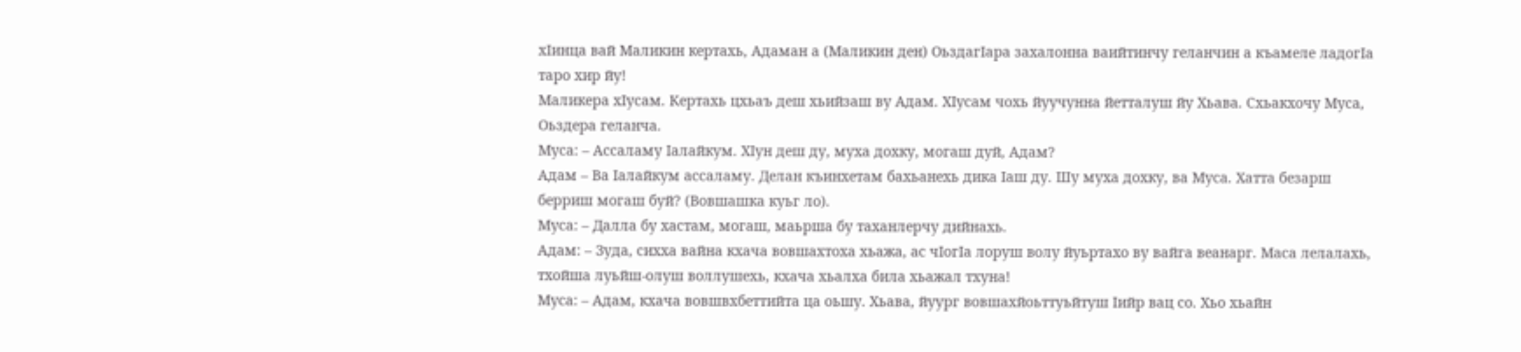хIинца вай Маликин кертахь, Адаман а (Маликин ден) ОьздагIара захалонна ваийтинчу геланчин а къамеле ладогIа таро хир йу!
Маликера хIусам. Кертахь цхьаъ деш хьийзаш ву Адам. ХIусам чохь йуучунна йетталуш йу Хьава. Схьакхочу Муса, Оьздера геланча.
Муса: – Ассаламу Iалайкум. ХIун деш ду, муха дохку, могаш дуй, Адам?
Адам – Ва Iалайкум ассаламу. Делан къинхетам бахьанехь дика Iаш ду. Шу муха дохку, ва Муса. Хатта безарш берриш могаш буй? (Вовшашка куьг ло).
Муса: – Далла бу хастам, могаш, маьрша бу таханлерчу дийнахь.
Адам: – Зуда, сихха вайна кхача вовшахтоха хьажа, ас чIогIа лоруш волу йуьртахо ву вайга веанарг. Маса лелалахь, тхойша луьйш-олуш воллушехь, кхача хьалха била хьажал тхуна!
Муса: – Адам, кхача вовшвхбеттийта ца оьшу. Хьава, йуург вовшахйоьттуьйтуш Iийр вац со. Хьо хьайн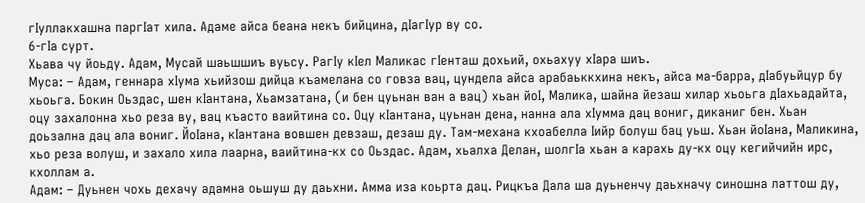гIуллакхашна паргIат хила. Адаме айса беана некъ бийцина, дIагIур ву со.
6-гIа сурт.
Хьава чу йоьду. Адам, Мусай шаьшшиъ вуьсу. РагIу кIел Маликас гIенташ дохьий, охьахуу хIара шиъ.
Муса: – Адам, геннара хIума хьийзош дийца къамелана со говза вац, цундела айса арабаьккхина некъ, айса ма-барра, дIабуьйцур бу хьоьга. Бокин Оьздас, шен кIантана, Хьамзатана, (и бен цуьнан ван а вац) хьан йоI, Малика, шайна йезаш хилар хьоьга дIахьадайта, оцу захалонна хьо реза ву, вац къасто ваийтина со. Оцу кIантана, цуьнан дена, нанна ала хIумма дац вониг, диканиг бен. Хьан доьзална дац ала вониг. ЙоIана, кIантана вовшен девзаш, дезаш ду. Там-механа кхоабелла Iийр болуш бац уьш. Хьан йоIана, Маликина, хьо реза волуш, и захало хила лаарна, ваийтина-кх со Оьздас. Адам, хьалха Делан, шолгIа хьан а карахь ду-кх оцу кегийчийн ирс, кхоллам а.
Адам: – Дуьнен чохь дехачу адамна оьшуш ду даьхни. Амма иза коьрта дац. Рицкъа Дала ша дуьненчу даьхначу синошна латтош ду,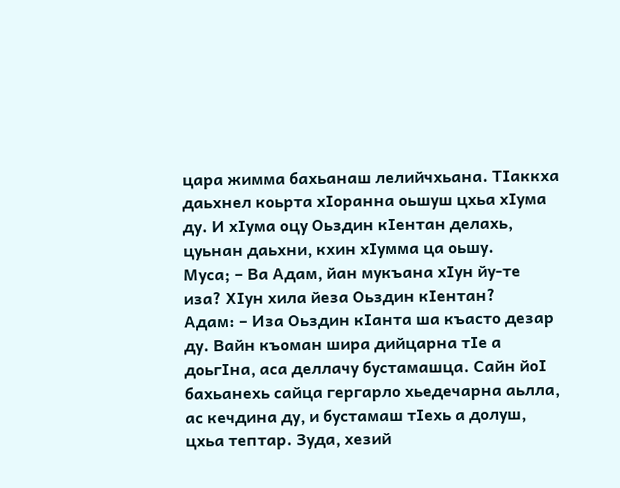цара жимма бахьанаш лелийчхьана. ТIаккха даьхнел коьрта хIоранна оьшуш цхьа хIума ду. И хIума оцу Оьздин кIентан делахь, цуьнан даьхни, кхин хIумма ца оьшу.
Муса; – Ва Адам, йан мукъана хIун йу-те иза? ХIун хила йеза Оьздин кIентан?
Адам: – Иза Оьздин кIанта ша къасто дезар ду. Вайн къоман шира дийцарна тIе а доьгIна, аса деллачу бустамашца. Сайн йоI бахьанехь сайца гергарло хьедечарна аьлла, ас кечдина ду, и бустамаш тIехь а долуш, цхьа тептар. Зуда, хезий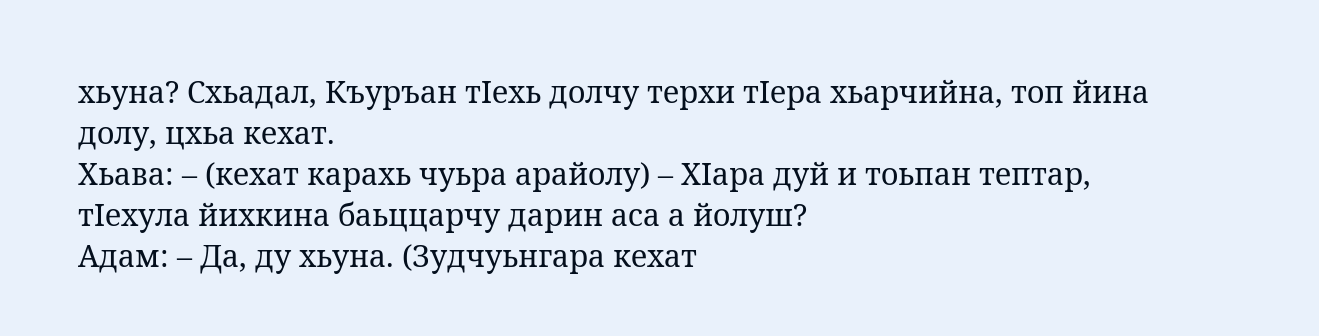хьуна? Схьадал, Къуръан тIехь долчу терхи тIера хьарчийна, топ йина долу, цхьа кехат.
Хьава: – (кехат карахь чуьра арайолу) – ХIара дуй и тоьпан тептар, тIехула йихкина баьццарчу дарин аса а йолуш?
Адам: – Да, ду хьуна. (Зудчуьнгара кехат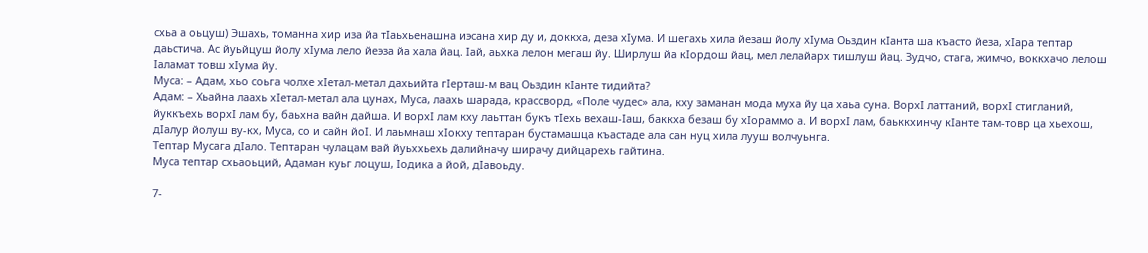схьа а оьцуш) Эшахь, томанна хир иза йа тIаьхьенашна иэсана хир ду и, доккха, деза хIума. И шегахь хила йезаш йолу хIума Оьздин кIанта ша къасто йеза, хIара тептар даьстича. Ас йуьйцуш йолу хIума лело йеэза йа хала йац. Iай, аьхка лелон мегаш йу. Ширлуш йа кIордош йац, мел лелайарх тишлуш йац. Зудчо, стага, жимчо, воккхачо лелош Iаламат товш хIума йу.
Муса: – Адам, хьо соьга чолхе хIетал-метал дахьийта гIерташ-м вац Оьздин кIанте тидийта?
Адам: – Хьайна лаахь хIетал-метал ала цунах, Муса, лаахь шарада, крассворд, «Поле чудес» ала, кху заманан мода муха йу ца хаьа суна. ВорхI латтаний, ворхI стигланий,  йуккъехь ворхI лам бу, баьхна вайн дайша. И ворхI лам кху лаьттан букъ тIехь вехаш-Iаш, баккха безаш бу хIораммо а. И ворхI лам, баьккхинчу кIанте там-товр ца хьехош, дIалур йолуш ву-кх, Муса, со и сайн йоI. И лаьмнаш хIокху тептаран бустамашца къастаде ала сан нуц хила лууш волчуьнга.
Тептар Мусага дIало. Тептаран чулацам вай йуьххьехь далийначу ширачу дийцарехь гайтина.
Муса тептар схьаоьций, Адаман куьг лоцуш, Iодика а йой, дIавоьду.

7-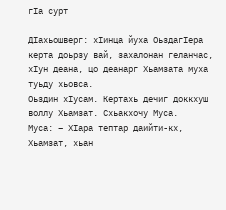гIа сурт

ДIахьошверг: хIинца йуха ОьздагIера керта доьрзу вай, захалонан геланчас, хIун деана, цо деанарг Хьамзата муха туьду хьовса.
Оьздин хIусам. Кертахь дечиг доккхуш воллу Хьамзат. Схьакхочу Муса.
Муса: – ХIара тептар даийти-кх, Хьамзат, хьан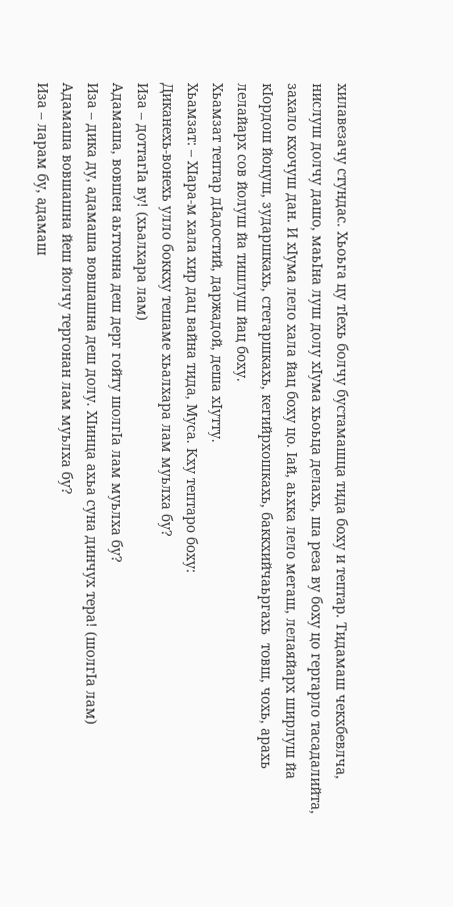хилавезачу стундас. Хьоьга цу тIехь болчу бустамашца тида боху и тептар. Тидамаш чекхбевлча, нислуш долчу дашо, маьIна луш долу хIума хьоьца делахь, ша реза ву боху цо гергарло тасадалийта, захало кхочуш дан. И хIума лело хала йац боху цо. Iай, аьхка лело мегаш, лелаяйарх ширлуш йа кIордош йоцуш, зударшкахь, стегаршкахь, кегийрхошкахь, баккхийчаьргахь  товш, чохь, арахь лелайарх сов йолуш йа тишлуш йац боху.
Хьамзат тептар дIадостий, даржадой, деша хIутту.
Хьамзат: – ХIара-м хала хир дац вайна тида, Муса. Кху тептаро боху:
Диканехь-вонехь улло боккху тешаме хьалхара лам муьлха бу?
Иза – доттагIа ву! (хьалхара лам)
Адамаша, вовшен аьттонна деш дерг гойту шолгIа лам муьлха бу?
Иза – дика ду, адамаша вовшашна деш долу. ХIинца ахьа суна динчух тера! (шолгIа лам)
Адамаша вовшашна йеш йолчу тергонан лам муьлха бу?
Иза – ларам бу, адамаш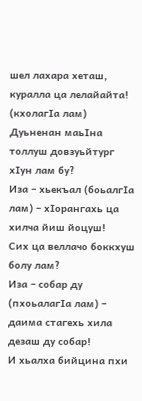шел лахара хеташ, куралла ца лелайайта! (кхолагIа лам)
Дуьненан маьIна толлуш довзуьйтург хIун лам бу?
Иза – хьекъал (боьалгIа лам) – хIорангахь ца хилча йиш йоцуш!
Сих ца веллачо боккхуш болу лам?
Иза – собар ду (пхоьалагIа лам) – даима стагехь хила дезаш ду собар!
И хьалха бийцина пхи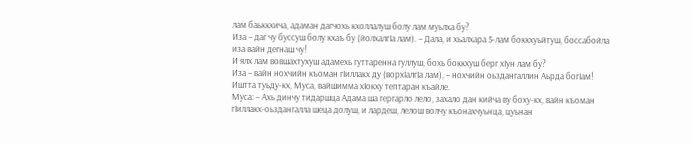лам баьккхича, адаман дагчохь кхоллалуш болу лам муьлха бу?
Иза – даг чу буссуш болу кхаъ бу (йолхалгIа лам). – Дала, и хьалхара 5-лам боккхуьйтуш, боссабойла иза вайн дегнаш чу!
И ялх лам вовшахтухуш адамехь гуттаренна гуллуш, бохь боккхуш берг хIун лам бу?
Иза – вайн нохчийн къоман гIиллакх ду (ворхIалгIа лам), – нохчийн оьздангаллин Аьрда богIам!
Иштта туьду-кх, Муса, вайшимма хIокху тептаран къайле.
Муса: – Ахь динчу тидаршца Адама ша гергарло лело, захало дан кийча ву боху-кх, вайн къоман гIиллакх-оьздангалла шеца долуш, и лардеш, лелош волчу къонахчуьнца, цуьнан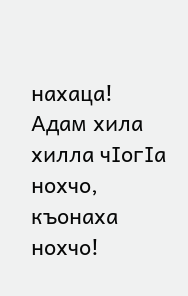нахаца! Адам хила хилла чIогIа нохчо, къонаха нохчо!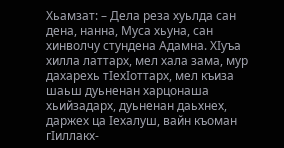Хьамзат: – Дела реза хуьлда сан дена, нанна, Муса хьуна, сан хинволчу стундена Адамна. ХIуъа хилла латтарх, мел хала зама, мур дахарехь тIехIоттарх, мел къиза шаьш дуьненан харцонаша хьийзадарх, дуьненан даьхнех, даржех ца Iехалуш, вайн къоман гIиллакх-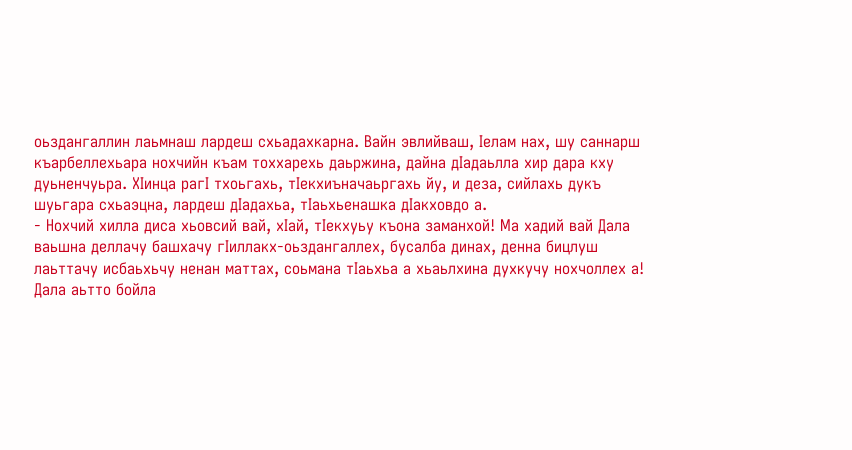оьздангаллин лаьмнаш лардеш схьадахкарна. Вайн эвлийваш, Iелам нах, шу саннарш къарбеллехьара нохчийн къам тоххарехь даьржина, дайна дIадаьлла хир дара кху дуьненчуьра. ХIинца рагI тхоьгахь, тIекхиъначаьргахь йу, и деза, сийлахь дукъ шуьгара схьаэцна, лардеш дIадахьа, тIаьхьенашка дIакховдо а.
- Нохчий хилла диса хьовсий вай, хIай, тIекхуьу къона заманхой! Ма хадий вай Дала ваьшна деллачу башхачу гIиллакх-оьздангаллех, бусалба динах, денна бицлуш лаьттачу исбаьхьчу ненан маттах, соьмана тIаьхьа а хьаьлхина духкучу нохчоллех а!
Дала аьтто бойла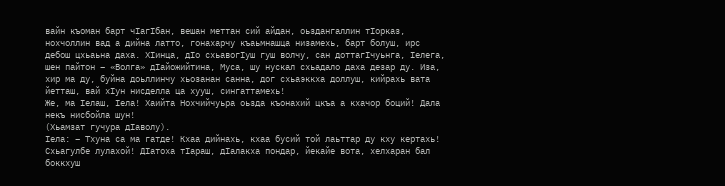вайн къоман барт чIагIбан, вешан меттан сий айдан, оьздангаллин тIорказ, нохчоллин вад а дийна латто, гонахарчу къаьмнашца низамехь, барт болуш, ирс дебош цхьаьна даха. ХIинца, дIо схьавогIуш гуш волчу, сан доттагIчуьнга, Iелега, шен пайтон – «Волга» дIайожийтина, Муса, шу нускал схьадало даха дезар ду. Иза, хир ма ду, буйна доьллинчу хьозанан санна, дог схьаэккха доллуш, кийрахь вата йетташ, вай хIун нисделла ца хууш, сингаттамехь!
Же, ма Iелаш, Iела! Хаийта Нохчийчуьра оьзда къонахий цкъа а кхачор боций! Дала некъ нисбойла шун!
(Хьамзат гучура дIаволу).
Iела: – Тхуна са ма гатде! Кхаа дийнахь, кхаа бусий той лаьттар ду кху кертахь! Схьагулбе лулахой! ДIатоха тIараш, дIалакха пондар, йекайе вота, хелхаран бал боккхуш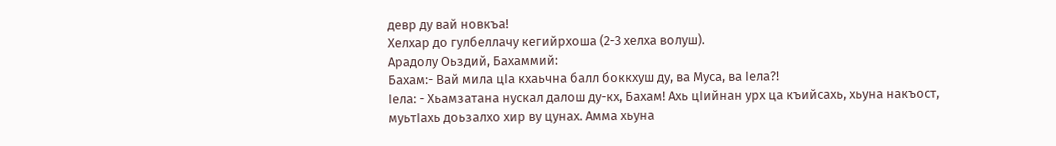девр ду вай новкъа!
Хелхар до гулбеллачу кегийрхоша (2-3 хелха волуш).
Арадолу Оьздий, Бахаммий:
Бахам:- Вай мила цIа кхаьчна балл боккхуш ду, ва Муса, ва Iела?!
Iела: - Хьамзатана нускал далош ду-кх, Бахам! Ахь цIийнан урх ца къийсахь, хьуна накъост, муьтIахь доьзалхо хир ву цунах. Амма хьуна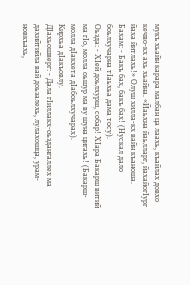мукъ хьайн карара малбан ца лаахь, къайлах довхо кечво-кх ахь хьайна. «Йаьхна йаьлларг, йахайогIург йаха йитлахь!» Олуш хилла-кх вайн къаноша.
Бахам: - Бакъ бах, бакъ бах! (Нускал дало боьлхучарна тIаьхьа дама тосу).
Оьзда: - ХIей доьлхурш, собар! ХIара Бакарш витий ма гIо, молла оьшур ма ву шуна цигахь! (Бакарш-молла дIакхета дIабоьлхучарах).
Кирхьа дIакъовлу.
ДIахьошверг: - Дала гIиллакх-оьздангаллех ма дахийтийла вай доьзалехь, лулахошца, урам-новкъахь,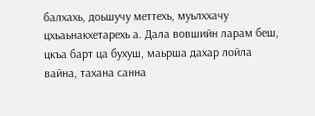балхахь, доьшучу меттехь, муьлххачу цхьаьнакхетарехь а. Дала вовшийн ларам беш, цкъа барт ца бухуш, маьрша дахар лойла вайна, тахана санна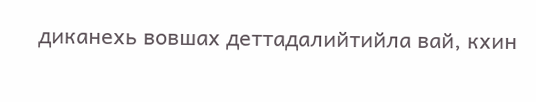диканехь вовшах деттадалийтийла вай, кхин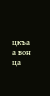цкъа а вон ца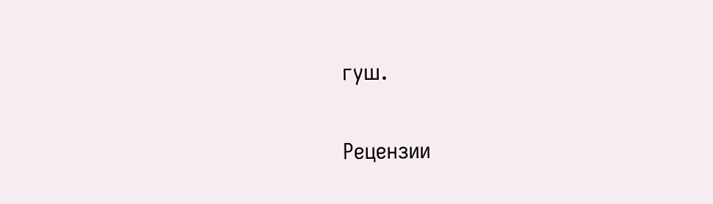гуш.


Рецензии